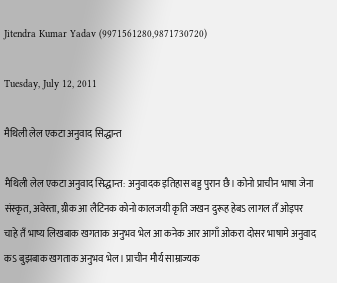Jitendra Kumar Yadav (9971561280,9871730720)

Tuesday, July 12, 2011

मैथिली लेल एकटा अनुवाद सिद्धान्त

मैथिली लेल एकटा अनुवाद सिद्धान्त: अनुवादक इतिहास बड्ड पुरान छै। कोनो प्राचीन भाषा जेना संस्कृत, अवेस्ता, ग्रीक आ लैटिनक कोनो कालजयी कृति जखन दुरूह हेबऽ लागल तँ ओइपर चाहे तँ भाष्य लिखबाक खगताक अनुभव भेल आ कनेक आर आगाँ ओकरा दोसर भाषामे अनुवाद कऽ बुझबाक खगताक अनुभव भेल। प्राचीन मौर्य साम्राज्यक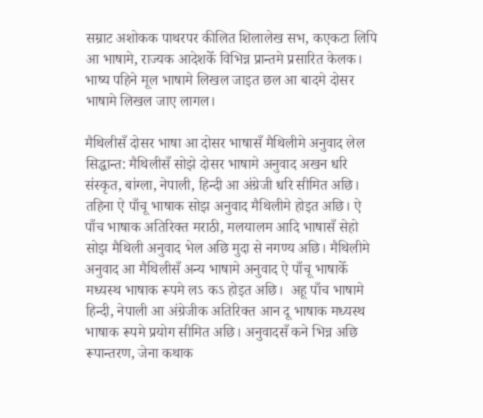सम्राट अशोकक पाथरपर कीलित शिलालेख सभ, कएकटा लिपि आ भाषामे, राज्यक आदेशकेँ विभिन्न प्रान्तमे प्रसारित केलक। भाष्य पहिने मूल भाषामे लिखल जाइत छल आ बादमे दोसर भाषामे लिखल जाए लागल।

मैथिलीसँ दोसर भाषा आ दोसर भाषासँ मैथिलीमे अनुवाद लेल सिद्धान्त: मैथिलीसँ सोझे दोसर भाषामे अनुवाद अखन धरि संस्कृत, बांग्ला, नेपाली, हिन्दी आ अंग्रेजी धरि सीमित अछि। तहिना ऐ पाँचू भाषाक सोझ अनुवाद मैथिलीमे होइत अछि। ऐ पाँच भाषाक अतिरिक्त मराठी, मलयालम आदि भाषासँ सेहो सोझ मैथिली अनुवाद भेल अछि मुदा से नगण्य अछि। मैथिलीमे अनुवाद आ मैथिलीसँ अन्य भाषामे अनुवाद ऐ पाँचू भाषाकेँ मध्यस्थ भाषाक रूपमे लऽ कऽ होइत अछि।  अहू पाँच भाषामे हिन्दी, नेपाली आ अंग्रेजीक अतिरिक्त आन दू भाषाक मध्यस्थ भाषाक रूपमे प्रयोग सीमित अछि। अनुवादसँ कने भिन्न अछि रूपान्तरण, जेना कथाक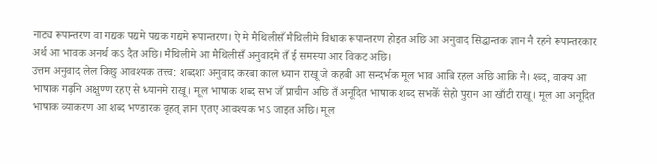नाट्य रूपान्तरण वा गद्यक पद्यमे पद्यक गद्यमे रूपान्तरण। ऐ मे मैथिलीसँ मैथिलीमे विधाक रूपान्तरण होइत अछि आ अनुवाद सिद्धान्तक ज्ञान नै रहने रूपान्तरकार अर्थ आ भावक अनर्थ कऽ दैत अछि। मैथिलीमे आ मैथिलीसँ अनुवादमे तँ ई समस्या आर विकट अछि।
उत्तम अनुवाद लेल किछु आवश्यक तत्त्व: शब्दशः अनुवाद करबा काल ध्यान राखू जे कहबी आ सन्दर्भक मूल भाव आबि रहल अछि आकि नै। श्ब्द, वाक्य आ भाषाक गढ़नि अक्षुण्ण रहए से ध्यानमे राखू। मूल भाषाक शब्द सभ जँ प्राचीन अछि तँ अनूदित भाषाक शब्द सभकेँ सेहो पुरान आ खाँटी राखू। मूल आ अनूदित भाषाक व्याकरण आ शब्द भण्डारक वृहत् ज्ञान एतए आवश्यक भऽ जाइत अछि। मूल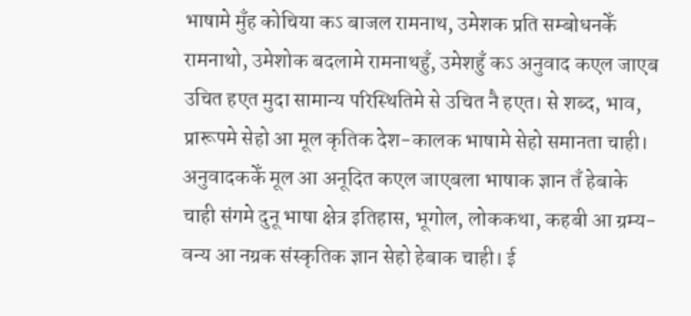भाषामे मुँह कोचिया कऽ बाजल रामनाथ, उमेशक प्रति सम्बोधनकेँ रामनाथो, उमेशोक बदलामे रामनाथहुँ, उमेशहुँ कऽ अनुवाद कएल जाएब उचित हएत मुदा सामान्य परिस्थितिमे से उचित नै हएत। से शब्द, भाव, प्रारूपमे सेहो आ मूल कृतिक देश-कालक भाषामे सेहो समानता चाही। अनुवादककेँ मूल आ अनूदित कएल जाएबला भाषाक ज्ञान तँ हेबाके चाही संगमे दुनू भाषा क्षेत्र इतिहास, भूगोल, लोककथा, कहबी आ ग्रम्य-वन्य आ नग्रक संस्कृतिक ज्ञान सेहो हेबाक चाही। ई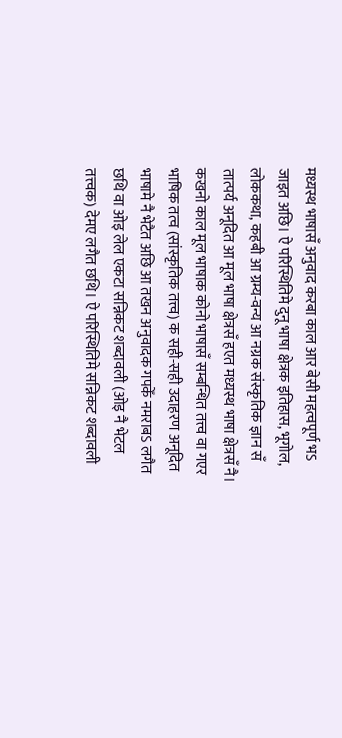मध्यस्थ भाषासँ अनुवाद करबा काल आर बेसी महत्वपूर्ण भऽ जाइत अछि। ऐ परिस्थितिमे दुनू भाषा क्षेत्रक इतिहास, भूगोल, लोककथा, कहबी आ ग्रम्य-वन्य आ नग्रक संस्कृतिक ज्ञान सँ तात्पर्य अनूदित आ मूल भाषा क्षेत्रसँ हएत मध्यस्थ भाषा क्षेत्रसँ नै। कखनो काल मूल भाषाक कोनो भाषासँ सम्बन्धित तत्त्व वा गएर भाषिक तत्व (सांस्कृतिक तत्त्व) क सही-सही उदाहरण अनूदित भाषामे नै भेटैत अछि आ तखन अनुवादक गपकेँ नमराबऽ लगैत छथि वा ओइ लेल एकटा सन्निकट शब्दावली (ओइ नै भेटल तत्त्वक) देमए लगैत छथि। ऐ परिस्थितिमे सन्निकट शब्दावली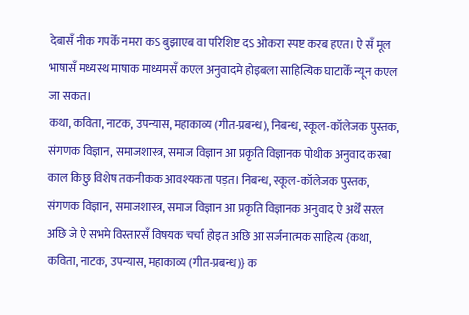देबासँ नीक गपकेँ नमरा कऽ बुझाएब वा परिशिष्ट दऽ ओकरा स्पष्ट करब हएत। ऐ सँ मूल भाषासँ मध्यस्थ माषाक माध्यमसँ कएल अनुवादमे होइबला साहित्यिक घाटाकेँ न्यून कएल जा सकत।
कथा, कविता, नाटक, उपन्यास, महाकाव्य (गीत-प्रबन्ध), निबन्ध, स्कूल-कॉलेजक पुस्तक, संगणक विज्ञान, समाजशास्त्र, समाज विज्ञान आ प्रकृति विज्ञानक पोथीक अनुवाद करबा काल किछु विशेष तकनीकक आवश्यकता पड़त। निबन्ध, स्कूल-कॉलेजक पुस्तक, संगणक विज्ञान, समाजशास्त्र, समाज विज्ञान आ प्रकृति विज्ञानक अनुवाद ऐ अर्थेँ सरल अछि जे ऐ सभमे विस्तारसँ विषयक चर्चा होइत अछि आ सर्जनात्मक साहित्य {कथा, कविता, नाटक, उपन्यास, महाकाव्य (गीत-प्रबन्ध)} क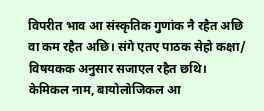विपरीत भाव आ संस्कृतिक गुणांक नै रहैत अछि वा कम रहैत अछि। संगे एतए पाठक सेहो कक्षा/ विषयकक अनुसार सजाएल रहैत छथि। केमिकल नाम, बायोलोजिकल आ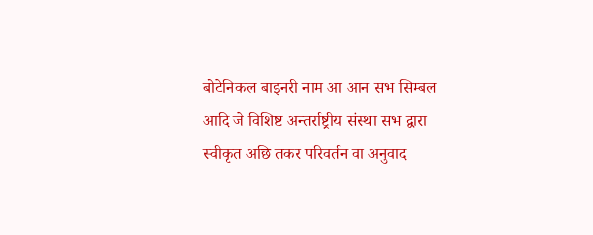बोटेनिकल बाइनरी नाम आ आन सभ सिम्बल आदि जे विशिष्ट अन्तर्राष्ट्रीय संस्था सभ द्वारा स्वीकृत अछि तकर परिवर्तन वा अनुवाद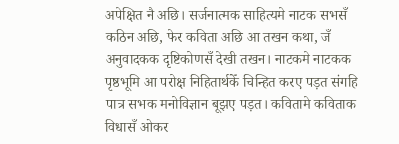अपेक्षित नै अछि। सर्जनात्मक साहित्यमे नाटक सभसँ कठिन अछि, फेर कविता अछि आ तखन कथा, जँ अनुवादकक दृष्टिकोणसँ देखी तखन। नाटकमे नाटकक पृष्ठभूमि आ परोक्ष निहितार्थकेँ चिन्हित करए पड़त संगहि पात्र सभक मनोविज्ञान बूझए पड़त। कवितामे कविताक विधासँ ओकर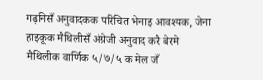गढ़निसँ अनुवादकक परिचित भेनाइ आवश्यक, जेना हाइकूक मैथिलीसँ अंग्रेजी अनुवाद करै बेरमे मैथिलीक वार्णिक ५/७/५ क मेल जँ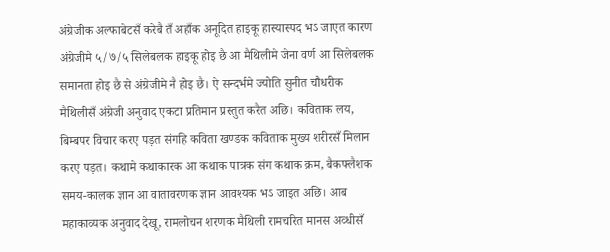अंग्रेजीक अल्फाबेटसँ करेबै तँ अहाँक अनूदित हाइकू हास्यास्पद भऽ जाएत कारण अंग्रेजीमे ५/७/५ सिलेबलक हाइकू होइ छै आ मैथिलीमे जेना वर्ण आ सिलेबलक समानता होइ छै से अंग्रेजीमे नै होइ छै। ऐ सन्दर्भमे ज्योति सुनीत चौधरीक मैथिलीसँ अंग्रेजी अनुवाद एकटा प्रतिमान प्रस्तुत करैत अछि। कविताक लय, बिम्बपर विचार करए पड़त संगहि कविता खण्डक कविताक मुख्य शरीरसँ मिलान करए पड़त। कथामे कथाकारक आ कथाक पात्रक संग कथाक क्रम, बैकफ्लैशक समय-कालक ज्ञान आ वातावरणक ज्ञान आवश्यक भऽ जाइत अछि। आब महाकाव्यक अनुवाद देखू, रामलोचन शरणक मैथिली रामचरित मानस अव्धीसँ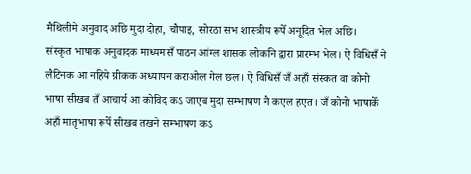मैथिलीमे अनुवाद अछि मुदा दोहा, चौपाइ, सोरठा सभ शास्त्रीय रूपेँ अनूदित भेल अछि।
संस्कृत भाषाक अनुवादक माध्यमसँ पाठन आंग्ल शासक लोकनि द्वारा प्रारम्भ भेल। ऐ विधिसँ ने लैटिनक आ नहिये ग्रीकक अध्यापन कराओल गेल छल। ऐ विधिसँ जँ अहाँ संस्कत वा कोनो भाषा सीखब तँ आचार्य आ कोविद कऽ जाएब मुदा सम्भाषण नै कएल हएत। जँ कोनो भाषाकेँ अहाँ मातृभाषा रूपेँ सीखब तखने सम्भाषण कऽ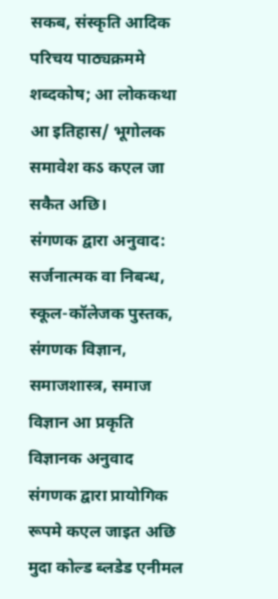सकब, संस्कृति आदिक परिचय पाठ्यक्रममे शब्दकोष; आ लोककथा आ इतिहास/ भूगोलक समावेश कऽ कएल जा सकैत अछि।
संगणक द्वारा अनुवाद: सर्जनात्मक वा निबन्ध, स्कूल-कॉलेजक पुस्तक, संगणक विज्ञान, समाजशास्त्र, समाज विज्ञान आ प्रकृति विज्ञानक अनुवाद संगणक द्वारा प्रायोगिक रूपमे कएल जाइत अछि मुदा कोल्ड ब्लडेड एनीमल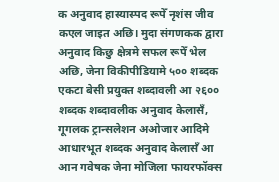क अनुवाद हास्यास्पद रूपेँ नृशंस जीव कएल जाइत अछि। मुदा संगणकक द्वारा अनुवाद किछु क्षेत्रमे सफल रूपेँ भेल अछि, जेना विकीपीडियामे ५०० शब्दक एकटा बेसी प्रयुक्त शब्दावली आ २६०० शब्दक शब्दावलीक अनुवाद केलासँ, गूगलक ट्रान्सलेशन अओजार आदिमे आधारभूत शब्दक अनुवाद केलासँ आ आन गवेषक जेना मोजिला फायरफॉक्स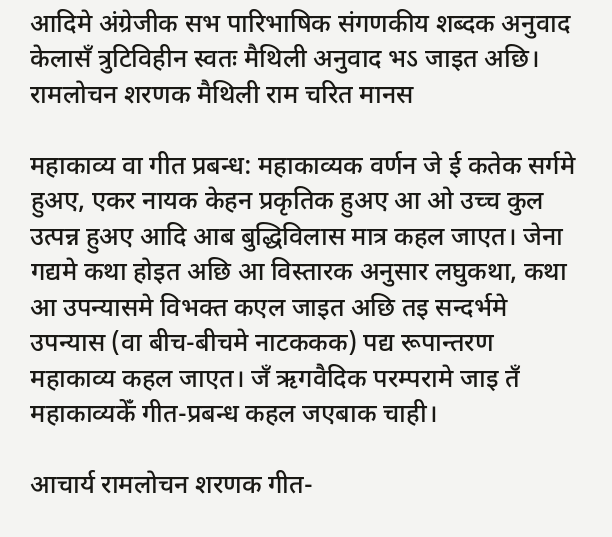आदिमे अंग्रेजीक सभ पारिभाषिक संगणकीय शब्दक अनुवाद केलासँ त्रुटिविहीन स्वतः मैथिली अनुवाद भऽ जाइत अछि।
रामलोचन शरणक मैथिली राम चरित मानस

महाकाव्य वा गीत प्रबन्ध: महाकाव्यक वर्णन जे ई कतेक सर्गमे हुअए, एकर नायक केहन प्रकृतिक हुअए आ ओ उच्च कुल उत्पन्न हुअए आदि आब बुद्धिविलास मात्र कहल जाएत। जेना गद्यमे कथा होइत अछि आ विस्तारक अनुसार लघुकथा, कथा आ उपन्यासमे विभक्त कएल जाइत अछि तइ सन्दर्भमे उपन्यास (वा बीच-बीचमे नाटककक) पद्य रूपान्तरण महाकाव्य कहल जाएत। जँ ऋगवैदिक परम्परामे जाइ तँ महाकाव्यकेँ गीत-प्रबन्ध कहल जएबाक चाही।

आचार्य रामलोचन शरणक गीत-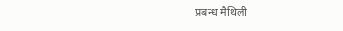प्रबन्ध मैथिली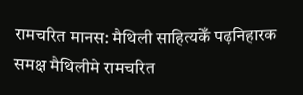रामचरित मानस: मैथिली साहित्यकेँ पढ़निहारक समक्ष मैथिलीमे रामचरित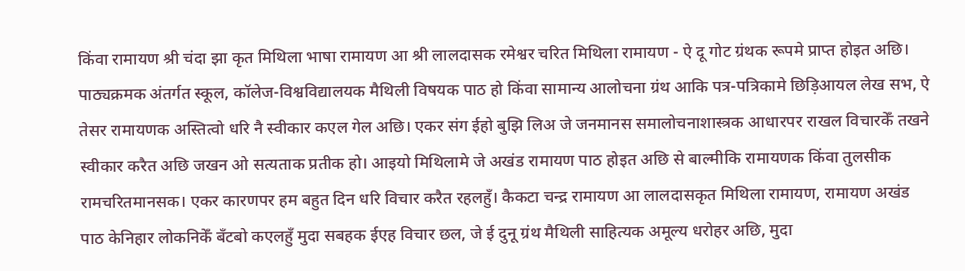किंवा रामायण श्री चंदा झा कृत मिथिला भाषा रामायण आ श्री लालदासक रमेश्वर चरित मिथिला रामायण - ऐ दू गोट ग्रंथक रूपमे प्राप्त होइत अछि। पाठ्यक्रमक अंतर्गत स्कूल, कॉलेज-विश्वविद्यालयक मैथिली विषयक पाठ हो किंवा सामान्य आलोचना ग्रंथ आकि पत्र-पत्रिकामे छिड़िआयल लेख सभ, ऐ तेसर रामायणक अस्तित्वो धरि नै स्वीकार कएल गेल अछि। एकर संग ईहो बुझि लिअ जे जनमानस समालोचनाशास्त्रक आधारपर राखल विचारकेँ तखने स्वीकार करैत अछि जखन ओ सत्यताक प्रतीक हो। आइयो मिथिलामे जे अखंड रामायण पाठ होइत अछि से बाल्मीकि रामायणक किंवा तुलसीक रामचरितमानसक। एकर कारणपर हम बहुत दिन धरि विचार करैत रहलहुँ। कैकटा चन्द्र रामायण आ लालदासकृत मिथिला रामायण, रामायण अखंड पाठ केनिहार लोकनिकेँ बँटबो कएलहुँ मुदा सबहक ईएह विचार छल, जे ई दुनू ग्रंथ मैथिली साहित्यक अमूल्य धरोहर अछि, मुदा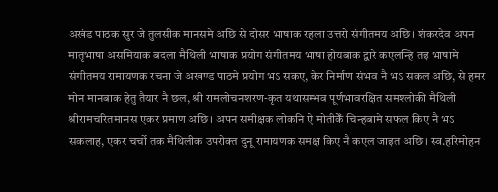अखंड पाठक सुर जे तुलसीक मानसमे अछि से दोसर भाषाक रहला उत्तरो संगीतमय अछि। शंकरदेव अपन मातृभाषा असमियाक बदला मैथिली भाषाक प्रयोग संगीतमय भाषा होयबाक द्वारे कएलन्हि तइ भाषामे संगीतमय रामायणक रचना जे अखण्ड पाठमे प्रयोग भऽ सकए, केर निर्माण संभव नै भऽ सकल अछि, से हमर मोन मानबाक हेतु तैयार नै छल, श्री रामलोचनशरण-कृत यथासम्भव पूर्णभावरक्षित समश्लोकी मैथिली श्रीरामचरितमानस एकर प्रमाण अछि। अपन समीक्षक लोकनि ऐ मोतीकेँ चिन्हबामे सफल किए नै भऽ सकलाह, एकर चर्चो तक मैथिलीक उपरोक्त दुनू रामायणक समक्ष किए नै कएल जाइत अछि। स्व.हरिमोहन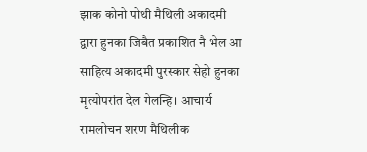झाक कोनो पोथी मैथिली अकादमी द्वारा हुनका जिबैत प्रकाशित नै भेल आ साहित्य अकादमी पुरस्कार सेहो हुनका मृत्योपरांत देल गेलन्हि। आचार्य रामलोचन शरण मैथिलीक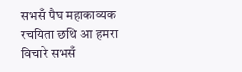सभसँ पैघ महाकाव्यक रचयिता छथि आ हमरा विचारे सभसँ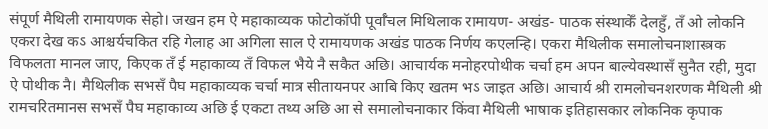संपूर्ण मैथिली रामायणक सेहो। जखन हम ऐ महाकाव्यक फोटोकॉपी पूर्वाँचल मिथिलाक रामायण- अखंड- पाठक संस्थाकेँ देलहुँ, तँ ओ लोकनि एकरा देख कऽ आश्चर्यचकित रहि गेलाह आ अगिला साल ऐ रामायणक अखंड पाठक निर्णय कएलन्हि। एकरा मैथिलीक समालोचनाशास्त्रक विफलता मानल जाए, किएक तँ ई महाकाव्य तँ विफल भैये नै सकैत अछि। आचार्यक मनोहरपोथीक चर्चा हम अपन बाल्येवस्थासँ सुनैत रही, मुदा ऐ पोथीक नै। मैथिलीक सभसँ पैघ महाकाव्यक चर्चा मात्र सीतायनपर आबि किए खतम भऽ जाइत अछि। आचार्य श्री रामलोचनशरणक मैथिली श्री रामचरितमानस सभसँ पैघ महाकाव्य अछि ई एकटा तथ्य अछि आ से समालोचनाकार किंवा मैथिली भाषाक इतिहासकार लोकनिक कृपाक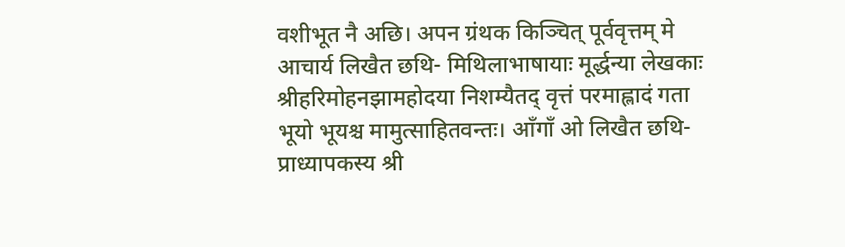वशीभूत नै अछि। अपन ग्रंथक किञ्चित् पूर्ववृत्तम् मे आचार्य लिखैत छथि- मिथिलाभाषायाः मूर्द्धन्या लेखकाः श्रीहरिमोहनझामहोदया निशम्यैतद् वृत्तं परमाह्लादं गता भूयो भूयश्च मामुत्साहितवन्तः। आँगाँ ओ लिखैत छथि-प्राध्यापकस्य श्री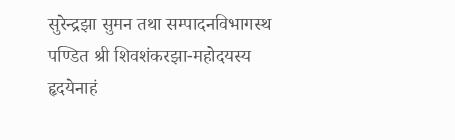सुरेन्द्रझा सुमन तथा सम्पादनविभागस्थ पण्डित श्री शिवशंकरझा-महोदयस्य हृदयेनाहं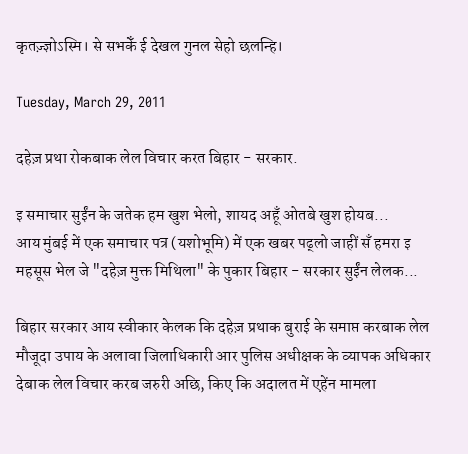कृतज़्ज्ञोऽस्मि। से सभकेँ ई देखल गुनल सेहो छलन्हि।

Tuesday, March 29, 2011

दहेज़ प्रथा रोकबाक लेल विचार करत बिहार - सरकार.

इ समाचार सुईंन के जतेक हम खुश भेलो, शायद अहूँ ओतबे खुश होयब...
आय मुंबई में एक समाचार पत्र (यशोभूमि) में एक खबर पढ्लो जाहीं सँ हमरा इ महसूस भेल जे "दहेज़ मुक्त मिथिला" के पुकार बिहार - सरकार सुईंन लेलक...

बिहार सरकार आय स्वीकार केलक कि दहेज़ प्रथाक बुराई के समाप्त करबाक लेल मौजूदा उपाय के अलावा जिलाधिकारी आर पुलिस अधीक्षक के व्यापक अधिकार देबाक लेल विचार करब जरुरी अछि, किए कि अदालत में एहेंन मामला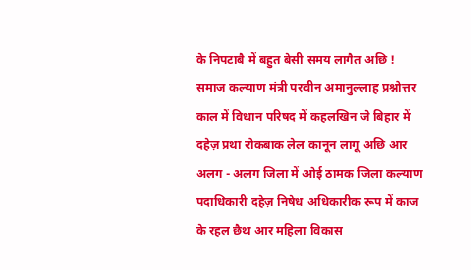के निपटाबै में बहुत बेसी समय लागैत अछि ! समाज कल्याण मंत्री परवीन अमानुल्लाह प्रश्नोत्तर काल में विधान परिषद में कहलखिन जे बिहार में दहेज़ प्रथा रोकबाक लेल कानून लागू अछि आर अलग - अलग जिला में ओई ठामक जिला कल्याण पदाधिकारी दहेज़ निषेध अधिकारीक रूप में काज के रहल छैथ आर महिला विकास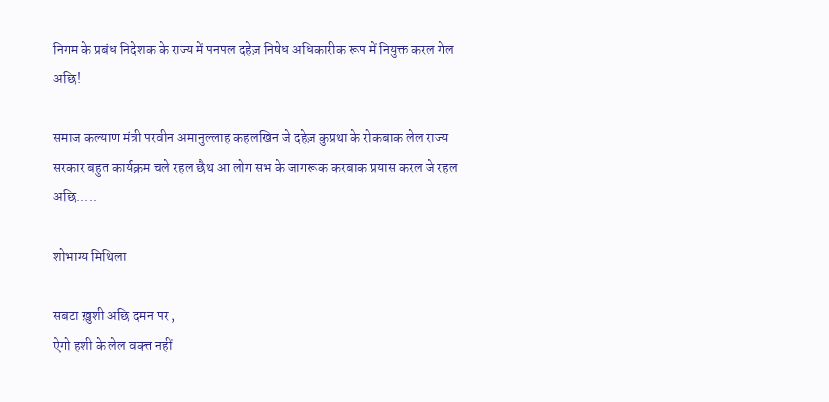निगम के प्रबंध निदेशक के राज्य में पनपल दहेज़ निषेध अधिकारीक रूप में नियुक्त करल गेल अछि!

समाज कल्याण मंत्री परवीन अमानुल्लाह कहलखिन जे दहेज़ कुप्रथा के रोकबाक लेल राज्य सरकार बहुत कार्यक्रम चले रहल छैथ आ लोग सभ के जागरूक करबाक प्रयास करल जे रहल अछि.....

शोभाग्य मिथिला

सबटा ख़ुशी अछि दमन पर ,
ऐगो हशी के लेल वक्त्त नहीं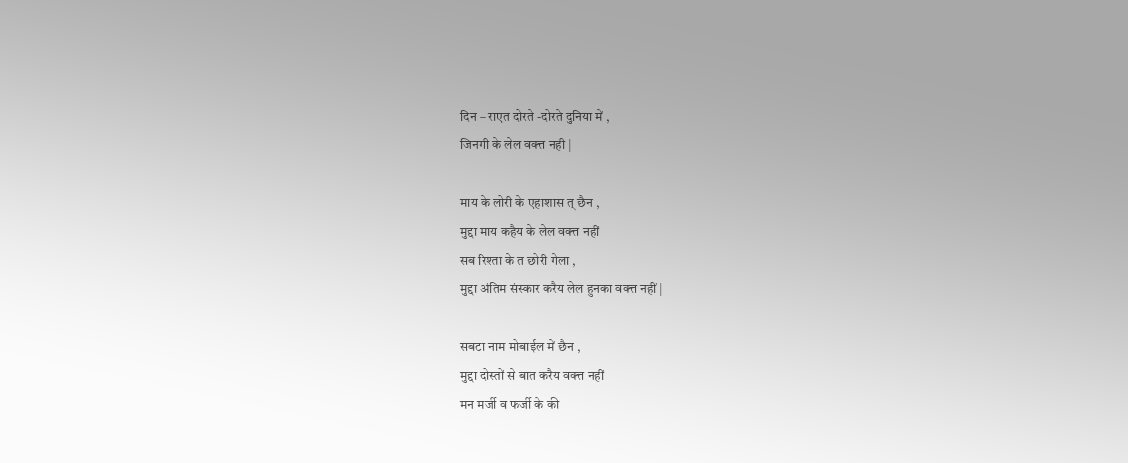दिन – राएत दोरते -दोरते दुनिया में ,
जिनगी के लेल वक्त्त नही |

माय के लोरी के एहाशास त् छैन ,
मुद्दा माय कहैय के लेल वक्त्त नहीं
सब रिश्ता के त छोरी गेला ,
मुद्दा अंतिम संस्कार करैय लेल हुनका वक्त्त नहीं |

सबटा नाम मोबाईल में छैन ,
मुद्दा दोस्तों से बात करैय वक्त्त नहीं
मन मर्जी व फर्जी के की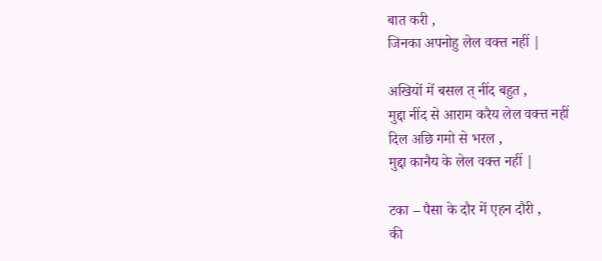बात करी ,
जिनका अपनोहु लेल वक्त्त नहीं |

अखियों में बसल त् नींद बहुत ,
मुद्दा नींद से आराम करैय लेल वक्त्त नहीं
दिल अछि गमो से भरल ,
मुद्दा कानैय के लेल वक्त्त नहीं |

टका – पैसा के दौर में एहन दौरी ,
की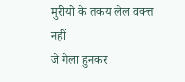मुरीयो के तकय लेल वक्त्त नहीं
जे गेला हुनकर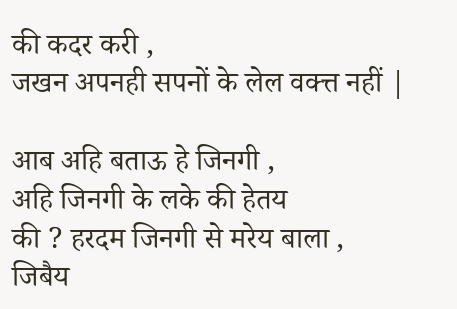की कदर करी ,
जखन अपनही सपनों के लेल वक्त्त नहीं |

आब अहि बताऊ हे जिनगी ,
अहि जिनगी के लके की हेतय
की ? हरदम जिनगी से मरेय बाला ,
जिबैय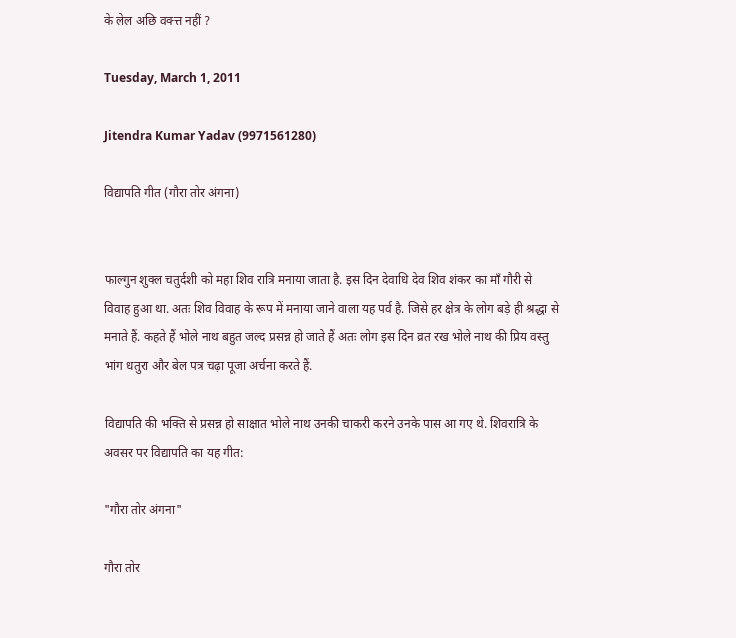के लेल अछि वक्त्त नहीं ?

Tuesday, March 1, 2011

Jitendra Kumar Yadav (9971561280)

विद्यापति गीत (गौरा तोर अंगना)


फाल्गुन शुक्ल चतुर्दशी को महा शिव रात्रि मनाया जाता है. इस दिन देवाधि देव शिव शंकर का माँ गौरी से विवाह हुआ था. अतः शिव विवाह के रूप में मनाया जाने वाला यह पर्व है. जिसे हर क्षेत्र के लोग बड़े ही श्रद्धा से मनाते हैं. कहते हैं भोले नाथ बहुत जल्द प्रसन्न हो जाते हैं अतः लोग इस दिन व्रत रख भोले नाथ की प्रिय वस्तु  भांग धतुरा और बेल पत्र चढ़ा पूजा अर्चना करते हैं.

विद्यापति की भक्ति से प्रसन्न हो साक्षात भोले नाथ उनकी चाकरी करने उनके पास आ गए थे. शिवरात्रि के अवसर पर विद्यापति का यह गीत:

"गौरा तोर अंगना"

गौरा तोर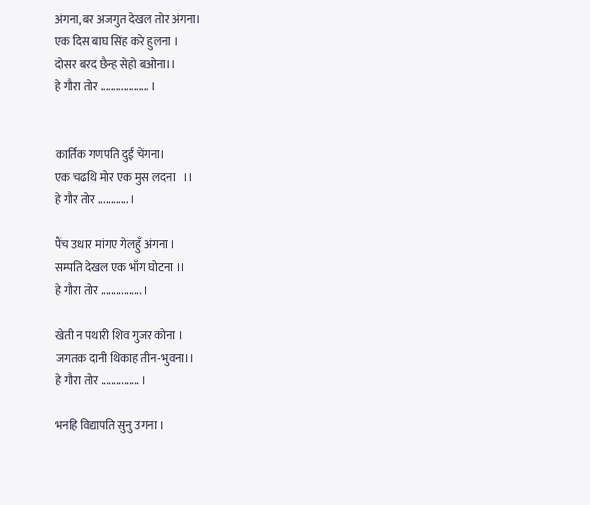अंगना,बर अजगुत देखल तोर अंगना।
एक दिस बाघ सिंह करे हुलना ।
दोसर बरद छैन्ह सेहो बओना।।
हे गौरा तोर ................... ।


कार्तिक गणपति दुई चेंगना।
एक चढथि मोर एक मुस लदना   ।।
हे गौर तोर ............ ।

पैंच उधार मांगए गेलहुँ अंगना ।
सम्पति देखल एक भाँग घोटना ।।
हे गौरा तोर ................ ।

खेती न पथारी शिव गुजर कोना ।
जगतक दानी थिकाह तीन-भुवना।।
हे गौरा तोर ............... ।

भनहि विद्यापति सुनु उगना ।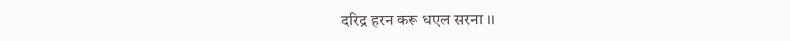दरिद्र हरन करू धएल सरना ।।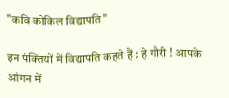"कवि कोकिल विद्यापति"

इन पंक्तियों में विद्यापति कहते हैं : हे गौरी ! आपके आंगन में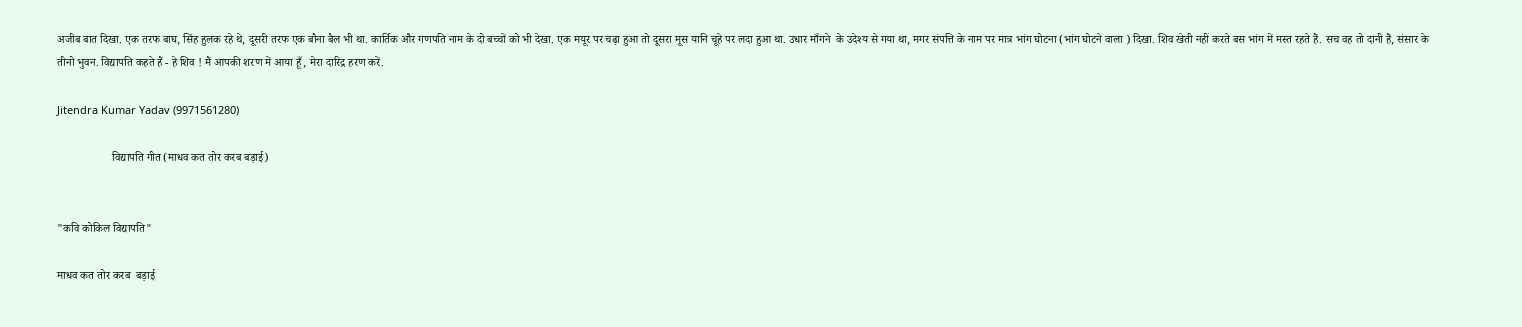अजीब बात दिखा. एक तरफ बाघ, सिंह हुलक रहे थे, दूसरी तरफ एक बौना बैल भी था. कार्तिक और गणपति नाम के दो बच्चों को भी देखा. एक मयूर पर चढ़ा हुआ तो दूसरा मूस यानि चूहे पर लदा हुआ था. उधार माँगने  के उदेश्य से गया था, मगर संपत्ति के नाम पर मात्र भांग घोटना (भांग घोटने वाला ) दिखा. शिव खेती नहीं करते बस भांग में मस्त रहते हैं. सच वह तो दानी हैं, संसार के तीनो भुवन. विद्यापति कहते हैं - हे शिव ! मैं आपकी शरण में आया हूँ, मेरा दारिद्र हरण करें.

Jitendra Kumar Yadav (9971561280)

                   विद्यापति गीत(माधव कत तोर करब बड़ाई)


"कवि कोकिल विद्यापति"

माधव कत तोर करब  बड़ाई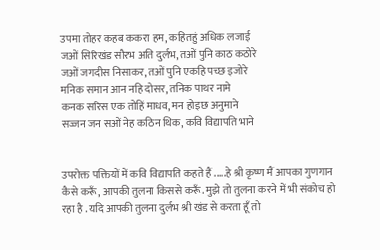उपमा तोहर कहब ककरा हम, कहितहुं अधिक लजाई
जओं सिरिखंड सौरभ अति दुर्लभ, तओं पुनि काठ कठोरे
जओं जगदीस निसाकर, तओं पुनि एकहि पच्छ इजोरे
मनिक समान आन नहि दोसर, तनिक पाथर नामे
कनक सरिस एक तोहिं माधव, मन होइछ अनुमाने
सज्जन जन सओं नेह कठिन थिक, कवि विद्यापति भाने


उपरोक्त पक्तियों में कवि विद्यापति कहते हैं .....हे श्री कृष्ण मैं आपका गुणगान कैसे करूँ, आपकी तुलना किससे करूँ. मुझे तो तुलना करने में भी संकोच हो रहा है . यदि आपकी तुलना दुर्लभ श्री खंड से करता हूँ तो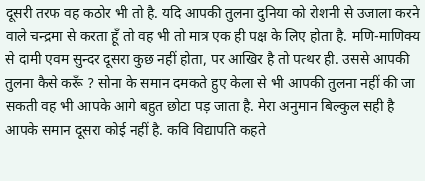दूसरी तरफ वह कठोर भी तो है. यदि आपकी तुलना दुनिया को रोशनी से उजाला करने वाले चन्द्रमा से करता हूँ तो वह भी तो मात्र एक ही पक्ष के लिए होता है. मणि-माणिक्य से दामी एवम सुन्दर दूसरा कुछ नहीं होता, पर आखिर है तो पत्थर ही. उससे आपकी तुलना कैसे करूँ ? सोना के समान दमकते हुए केला से भी आपकी तुलना नहीं की जा सकती वह भी आपके आगे बहुत छोटा पड़ जाता है. मेरा अनुमान बिल्कुल सही है आपके समान दूसरा कोई नहीं है. कवि विद्यापति कहते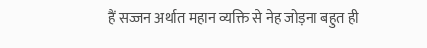हैं सज्जन अर्थात महान व्यक्ति से नेह जोड़ना बहुत ही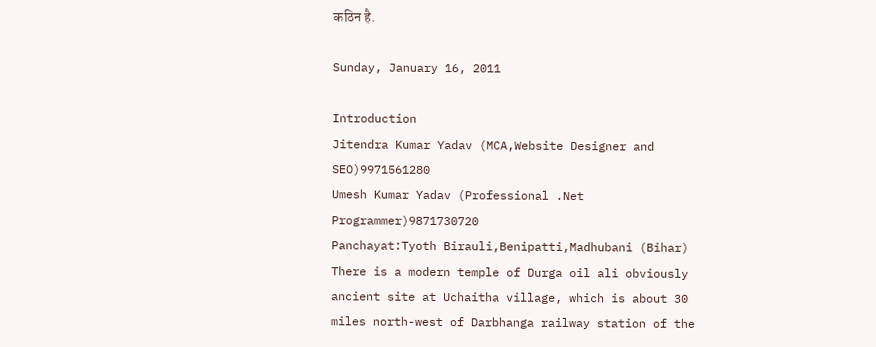कठिन है.

Sunday, January 16, 2011

Introduction
Jitendra Kumar Yadav (MCA,Website Designer and SEO)9971561280
Umesh Kumar Yadav (Professional .Net Programmer)9871730720
Panchayat:Tyoth Birauli,Benipatti,Madhubani (Bihar)
There is a modern temple of Durga oil ali obviously ancient site at Uchaitha village, which is about 30 miles north-west of Darbhanga railway station of the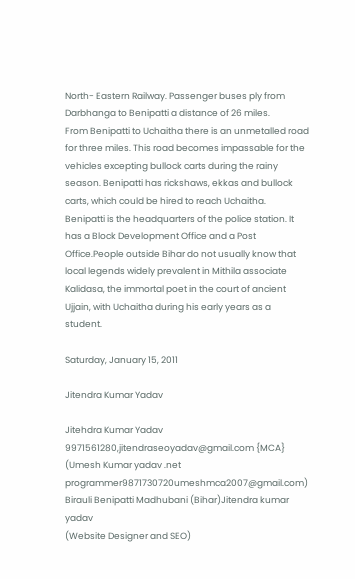North- Eastern Railway. Passenger buses ply from Darbhanga to Benipatti a distance of 26 miles.
From Benipatti to Uchaitha there is an unmetalled road for three miles. This road becomes impassable for the vehicles excepting bullock carts during the rainy season. Benipatti has rickshaws, ekkas and bullock carts, which could be hired to reach Uchaitha.
Benipatti is the headquarters of the police station. It has a Block Development Office and a Post Office.People outside Bihar do not usually know that local legends widely prevalent in Mithila associate Kalidasa, the immortal poet in the court of ancient Ujjain, with Uchaitha during his early years as a student.

Saturday, January 15, 2011

Jitendra Kumar Yadav

Jitehdra Kumar Yadav 9971561280,jitendraseoyadav@gmail.com {MCA} (Umesh Kumar yadav .net programmer9871730720umeshmca2007@gmail.com)
Birauli Benipatti Madhubani (Bihar)Jitendra kumar yadav
(Website Designer and SEO)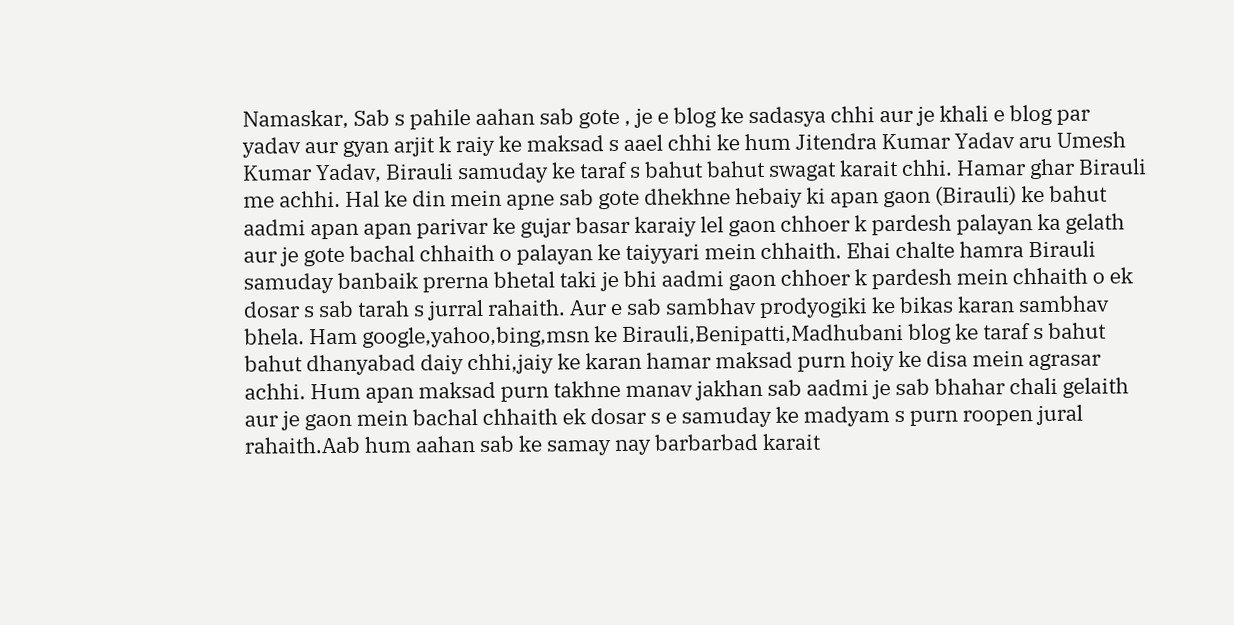Namaskar, Sab s pahile aahan sab gote , je e blog ke sadasya chhi aur je khali e blog par yadav aur gyan arjit k raiy ke maksad s aael chhi ke hum Jitendra Kumar Yadav aru Umesh Kumar Yadav, Birauli samuday ke taraf s bahut bahut swagat karait chhi. Hamar ghar Birauli me achhi. Hal ke din mein apne sab gote dhekhne hebaiy ki apan gaon (Birauli) ke bahut aadmi apan apan parivar ke gujar basar karaiy lel gaon chhoer k pardesh palayan ka gelath aur je gote bachal chhaith o palayan ke taiyyari mein chhaith. Ehai chalte hamra Birauli samuday banbaik prerna bhetal taki je bhi aadmi gaon chhoer k pardesh mein chhaith o ek dosar s sab tarah s jurral rahaith. Aur e sab sambhav prodyogiki ke bikas karan sambhav bhela. Ham google,yahoo,bing,msn ke Birauli,Benipatti,Madhubani blog ke taraf s bahut bahut dhanyabad daiy chhi,jaiy ke karan hamar maksad purn hoiy ke disa mein agrasar achhi. Hum apan maksad purn takhne manav jakhan sab aadmi je sab bhahar chali gelaith aur je gaon mein bachal chhaith ek dosar s e samuday ke madyam s purn roopen jural rahaith.Aab hum aahan sab ke samay nay barbarbad karait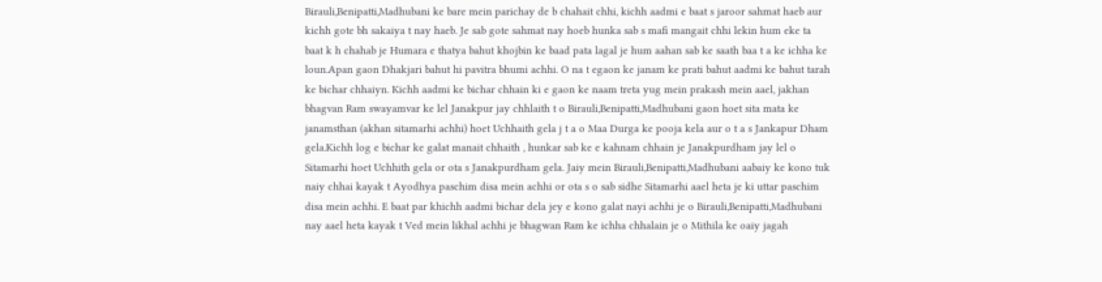Birauli,Benipatti,Madhubani ke bare mein parichay de b chahait chhi, kichh aadmi e baat s jaroor sahmat haeb aur kichh gote bh sakaiya t nay haeb. Je sab gote sahmat nay hoeb hunka sab s mafi mangait chhi lekin hum eke ta baat k h chahab je Humara e thatya bahut khojbin ke baad pata lagal je hum aahan sab ke saath baa t a ke ichha ke loun.Apan gaon Dhakjari bahut hi pavitra bhumi achhi. O na t egaon ke janam ke prati bahut aadmi ke bahut tarah ke bichar chhaiyn. Kichh aadmi ke bichar chhain ki e gaon ke naam treta yug mein prakash mein aael, jakhan bhagvan Ram swayamvar ke lel Janakpur jay chhlaith t o Birauli,Benipatti,Madhubani gaon hoet sita mata ke janamsthan (akhan sitamarhi achhi) hoet Uchhaith gela j t a o Maa Durga ke pooja kela aur o t a s Jankapur Dham gela.Kichh log e bichar ke galat manait chhaith , hunkar sab ke e kahnam chhain je Janakpurdham jay lel o Sitamarhi hoet Uchhith gela or ota s Janakpurdham gela. Jaiy mein Birauli,Benipatti,Madhubani aabaiy ke kono tuk naiy chhai kayak t Ayodhya paschim disa mein achhi or ota s o sab sidhe Sitamarhi aael heta je ki uttar paschim disa mein achhi. E baat par khichh aadmi bichar dela jey e kono galat nayi achhi je o Birauli,Benipatti,Madhubani nay aael heta kayak t Ved mein likhal achhi je bhagwan Ram ke ichha chhalain je o Mithila ke oaiy jagah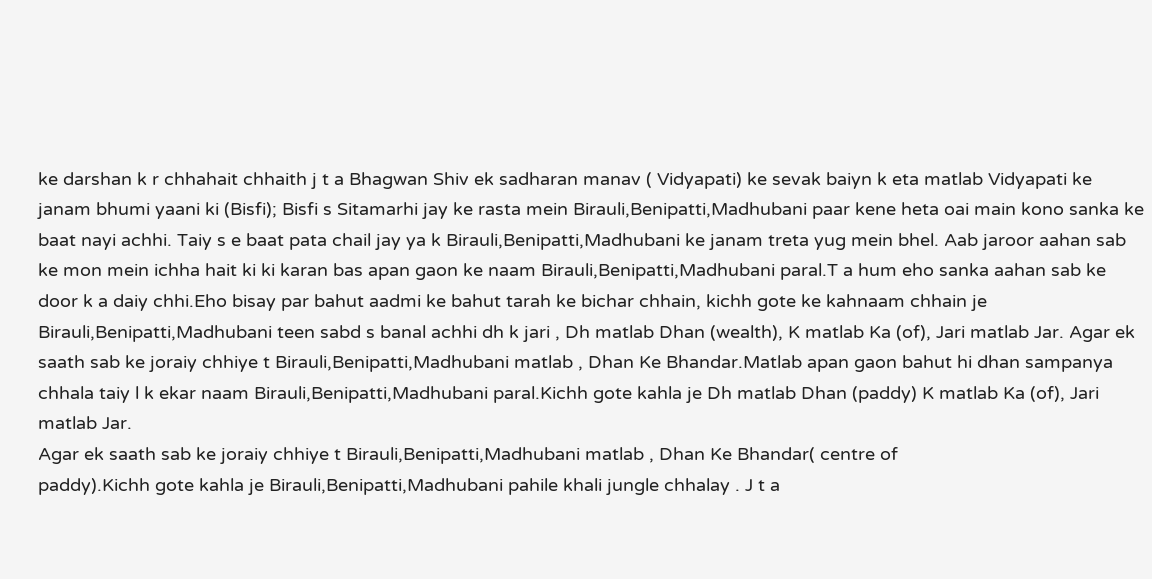ke darshan k r chhahait chhaith j t a Bhagwan Shiv ek sadharan manav ( Vidyapati) ke sevak baiyn k eta matlab Vidyapati ke janam bhumi yaani ki (Bisfi); Bisfi s Sitamarhi jay ke rasta mein Birauli,Benipatti,Madhubani paar kene heta oai main kono sanka ke baat nayi achhi. Taiy s e baat pata chail jay ya k Birauli,Benipatti,Madhubani ke janam treta yug mein bhel. Aab jaroor aahan sab ke mon mein ichha hait ki ki karan bas apan gaon ke naam Birauli,Benipatti,Madhubani paral.T a hum eho sanka aahan sab ke door k a daiy chhi.Eho bisay par bahut aadmi ke bahut tarah ke bichar chhain, kichh gote ke kahnaam chhain je Birauli,Benipatti,Madhubani teen sabd s banal achhi dh k jari , Dh matlab Dhan (wealth), K matlab Ka (of), Jari matlab Jar. Agar ek saath sab ke joraiy chhiye t Birauli,Benipatti,Madhubani matlab , Dhan Ke Bhandar.Matlab apan gaon bahut hi dhan sampanya chhala taiy l k ekar naam Birauli,Benipatti,Madhubani paral.Kichh gote kahla je Dh matlab Dhan (paddy) K matlab Ka (of), Jari matlab Jar.
Agar ek saath sab ke joraiy chhiye t Birauli,Benipatti,Madhubani matlab , Dhan Ke Bhandar( centre of
paddy).Kichh gote kahla je Birauli,Benipatti,Madhubani pahile khali jungle chhalay . J t a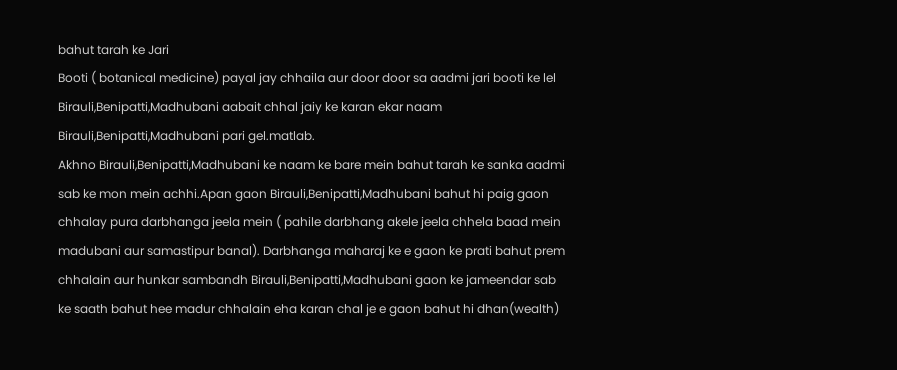bahut tarah ke Jari
Booti ( botanical medicine) payal jay chhaila aur door door sa aadmi jari booti ke lel Birauli,Benipatti,Madhubani aabait chhal jaiy ke karan ekar naam Birauli,Benipatti,Madhubani pari gel.matlab.
Akhno Birauli,Benipatti,Madhubani ke naam ke bare mein bahut tarah ke sanka aadmi sab ke mon mein achhi.Apan gaon Birauli,Benipatti,Madhubani bahut hi paig gaon chhalay pura darbhanga jeela mein ( pahile darbhang akele jeela chhela baad mein madubani aur samastipur banal). Darbhanga maharaj ke e gaon ke prati bahut prem chhalain aur hunkar sambandh Birauli,Benipatti,Madhubani gaon ke jameendar sab ke saath bahut hee madur chhalain eha karan chal je e gaon bahut hi dhan(wealth)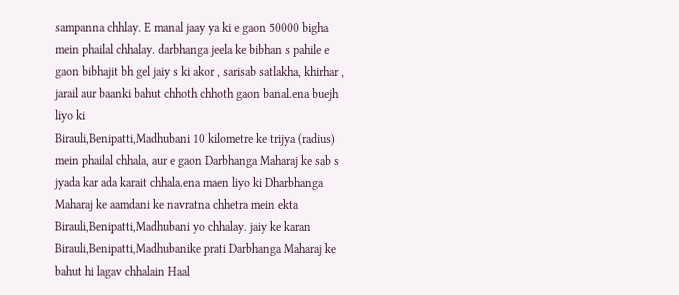sampanna chhlay. E manal jaay ya ki e gaon 50000 bigha mein phailal chhalay. darbhanga jeela ke bibhan s pahile e gaon bibhajit bh gel jaiy s ki akor , sarisab satlakha, khirhar , jarail aur baanki bahut chhoth chhoth gaon banal.ena buejh liyo ki
Birauli,Benipatti,Madhubani 10 kilometre ke trijya (radius) mein phailal chhala, aur e gaon Darbhanga Maharaj ke sab s jyada kar ada karait chhala.ena maen liyo ki Dharbhanga Maharaj ke aamdani ke navratna chhetra mein ekta Birauli,Benipatti,Madhubani yo chhalay. jaiy ke karan Birauli,Benipatti,Madhubanike prati Darbhanga Maharaj ke bahut hi lagav chhalain Haal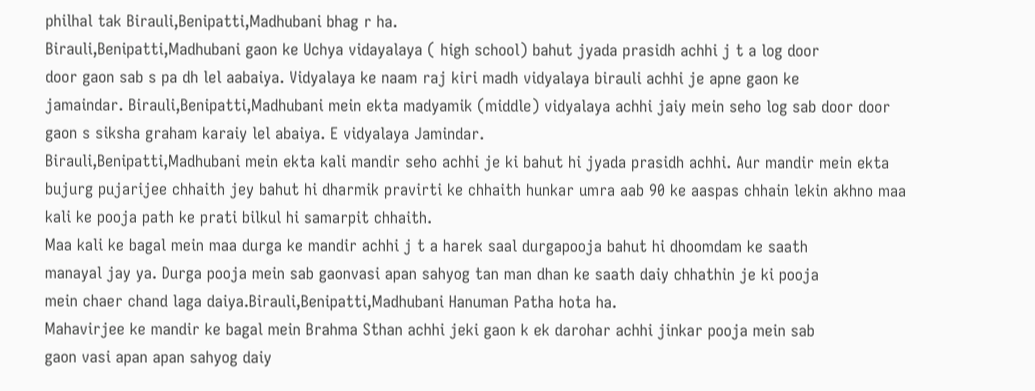philhal tak Birauli,Benipatti,Madhubani bhag r ha.
Birauli,Benipatti,Madhubani gaon ke Uchya vidayalaya ( high school) bahut jyada prasidh achhi j t a log door
door gaon sab s pa dh lel aabaiya. Vidyalaya ke naam raj kiri madh vidyalaya birauli achhi je apne gaon ke
jamaindar. Birauli,Benipatti,Madhubani mein ekta madyamik (middle) vidyalaya achhi jaiy mein seho log sab door door gaon s siksha graham karaiy lel abaiya. E vidyalaya Jamindar.
Birauli,Benipatti,Madhubani mein ekta kali mandir seho achhi je ki bahut hi jyada prasidh achhi. Aur mandir mein ekta bujurg pujarijee chhaith jey bahut hi dharmik pravirti ke chhaith hunkar umra aab 90 ke aaspas chhain lekin akhno maa kali ke pooja path ke prati bilkul hi samarpit chhaith.
Maa kali ke bagal mein maa durga ke mandir achhi j t a harek saal durgapooja bahut hi dhoomdam ke saath
manayal jay ya. Durga pooja mein sab gaonvasi apan sahyog tan man dhan ke saath daiy chhathin je ki pooja
mein chaer chand laga daiya.Birauli,Benipatti,Madhubani Hanuman Patha hota ha.
Mahavirjee ke mandir ke bagal mein Brahma Sthan achhi jeki gaon k ek darohar achhi jinkar pooja mein sab
gaon vasi apan apan sahyog daiy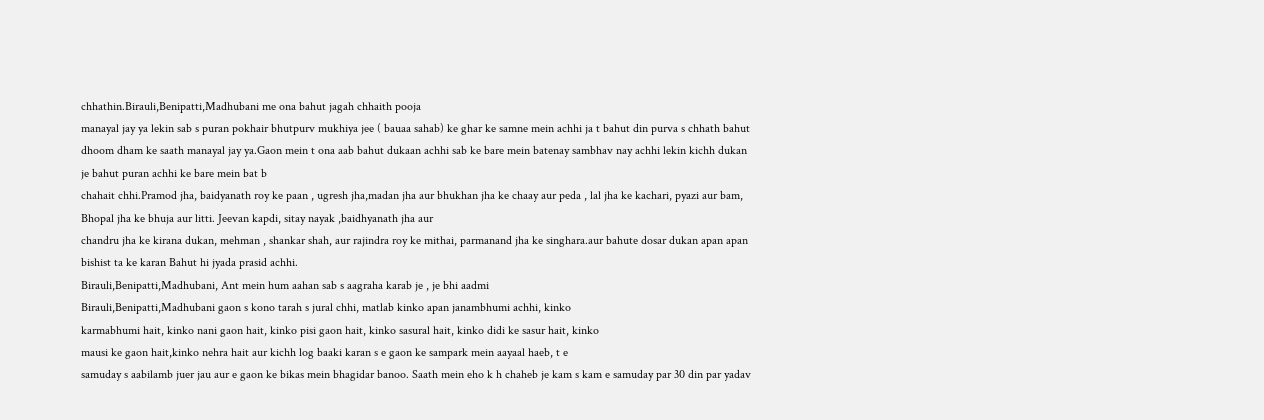chhathin.Birauli,Benipatti,Madhubani me ona bahut jagah chhaith pooja
manayal jay ya lekin sab s puran pokhair bhutpurv mukhiya jee ( bauaa sahab) ke ghar ke samne mein achhi ja t bahut din purva s chhath bahut dhoom dham ke saath manayal jay ya.Gaon mein t ona aab bahut dukaan achhi sab ke bare mein batenay sambhav nay achhi lekin kichh dukan je bahut puran achhi ke bare mein bat b
chahait chhi.Pramod jha, baidyanath roy ke paan , ugresh jha,madan jha aur bhukhan jha ke chaay aur peda , lal jha ke kachari, pyazi aur bam, Bhopal jha ke bhuja aur litti. Jeevan kapdi, sitay nayak ,baidhyanath jha aur
chandru jha ke kirana dukan, mehman , shankar shah, aur rajindra roy ke mithai, parmanand jha ke singhara.aur bahute dosar dukan apan apan bishist ta ke karan Bahut hi jyada prasid achhi.
Birauli,Benipatti,Madhubani, Ant mein hum aahan sab s aagraha karab je , je bhi aadmi
Birauli,Benipatti,Madhubani gaon s kono tarah s jural chhi, matlab kinko apan janambhumi achhi, kinko
karmabhumi hait, kinko nani gaon hait, kinko pisi gaon hait, kinko sasural hait, kinko didi ke sasur hait, kinko
mausi ke gaon hait,kinko nehra hait aur kichh log baaki karan s e gaon ke sampark mein aayaal haeb, t e
samuday s aabilamb juer jau aur e gaon ke bikas mein bhagidar banoo. Saath mein eho k h chaheb je kam s kam e samuday par 30 din par yadav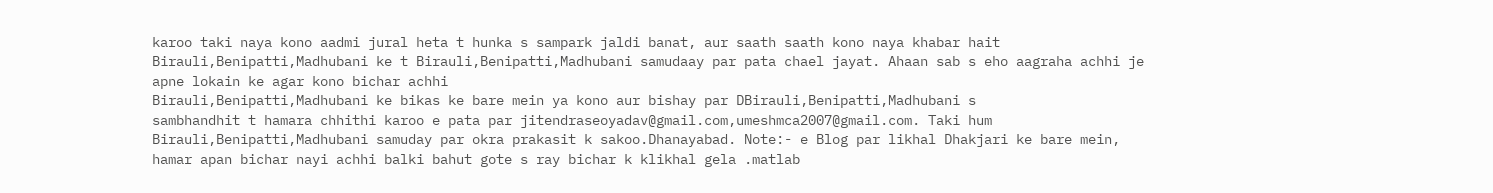karoo taki naya kono aadmi jural heta t hunka s sampark jaldi banat, aur saath saath kono naya khabar hait Birauli,Benipatti,Madhubani ke t Birauli,Benipatti,Madhubani samudaay par pata chael jayat. Ahaan sab s eho aagraha achhi je apne lokain ke agar kono bichar achhi
Birauli,Benipatti,Madhubani ke bikas ke bare mein ya kono aur bishay par DBirauli,Benipatti,Madhubani s
sambhandhit t hamara chhithi karoo e pata par jitendraseoyadav@gmail.com,umeshmca2007@gmail.com. Taki hum Birauli,Benipatti,Madhubani samuday par okra prakasit k sakoo.Dhanayabad. Note:- e Blog par likhal Dhakjari ke bare mein, hamar apan bichar nayi achhi balki bahut gote s ray bichar k klikhal gela .matlab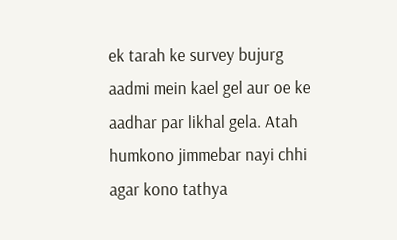ek tarah ke survey bujurg aadmi mein kael gel aur oe ke aadhar par likhal gela. Atah humkono jimmebar nayi chhi agar kono tathya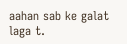aahan sab ke galat laga t.